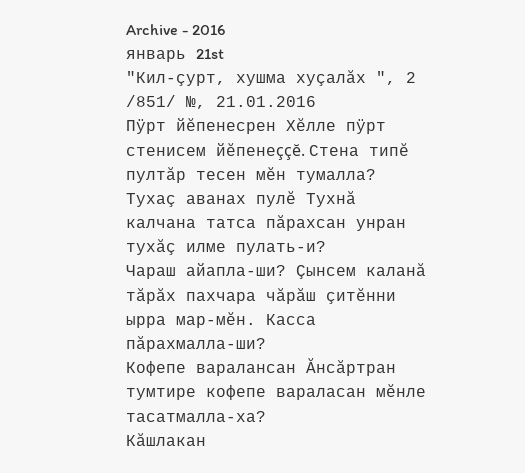Archive - 2016
январь 21st
"Кил-çурт, хушма хуçалăх ", 2 /851/ №, 21.01.2016
Пÿрт йĕпенесрен Хĕлле пÿрт стенисем йĕпенеççĕ. Стена типĕ пултăр тесен мĕн тумалла?
Тухaç аванах пулĕ Тухнă калчана татса пăрахсан унран тухăç илме пулать-и?
Чaрaш айaплa-ши? Çынсем каланă тăрăх пахчара чăрăш çитĕнни ырра мар-мĕн. Касса пăрахмалла-ши?
Кофепе варалансан Ăнсăртран тумтире кофепе вараласан мĕнле тасатмалла-ха?
Кăшлакан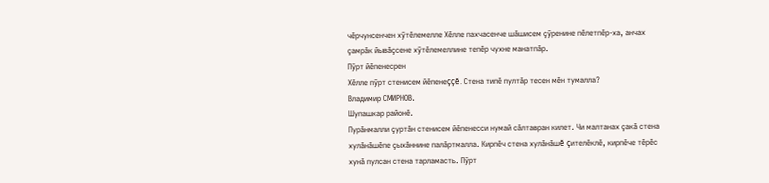чĕрчунсенчен хÿтĕлемелле Хĕлле пахчасенче шăшисем çÿренине пĕлетпĕр-ха, анчах çамрăк йывăçсене хÿтĕлемеллине тепĕр чухне манатпăр.
Пÿрт йĕпенесрен
Хĕлле пÿрт стенисем йĕпенеççĕ. Стена типĕ пултăр тесен мĕн тумалла?
Владимир СМИРНОВ.
Шупашкар районĕ.
Пурăнмалли çуртăн стенисем йĕпенесси нумай сăлтавран килет. Чи малтанах çакă стена хулăнăшĕпе çыхăннине палăртмалла. Кирпĕч стена хулăнăшĕ çителĕклĕ, кирпĕче тĕрĕс хунă пулсан стена тарламасть. Пÿрт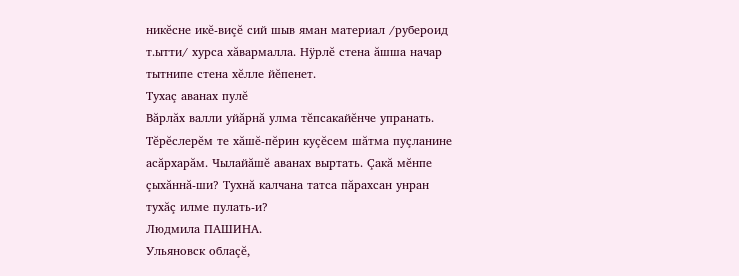никĕсне икĕ-виçĕ сий шыв яман материал /рубероид т.ытти/ хурса хăвармалла. Нÿрлĕ стена ăшша начар тытнипе стена хĕлле йĕпенет.
Тухaç аванах пулĕ
Вăрлăх валли уйăрнă улма тĕпсакайĕнче упранать. Тĕрĕслерĕм те хăшĕ-пĕрин куçĕсем шăтма пуçланине асăрхарăм. Чылайăшĕ аванах выртать. Çакă мĕнпе çыхăннă-ши? Тухнă калчана татса пăрахсан унран тухăç илме пулать-и?
Людмила ПАШИНА.
Ульяновск облаçĕ,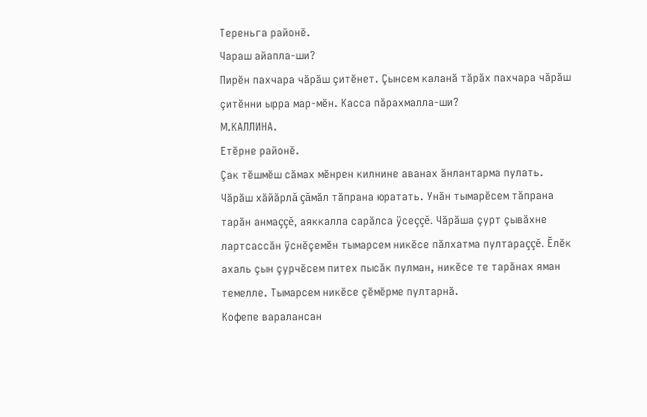Тереньга районĕ.
Чaрaш айaплa-ши?
Пирĕн пахчара чăрăш çитĕнет. Çынсем каланă тăрăх пахчара чăрăш çитĕнни ырра мар-мĕн. Касса пăрахмалла-ши?
М.КАЛЛИНА.
Етĕрне районĕ.
Çак тĕшмĕш сăмах мĕнрен килнине аванах ăнлантарма пулать.
Чăрăш хăйăрлă çăмăл тăпрана юратать. Унăн тымарĕсем тăпрана тарăн анмаççĕ, аяккалла сарăлса ÿсеççĕ. Чăрăша çурт çывăхне лартсассăн ÿснĕçемĕн тымарсем никĕсе пăлхатма пултараççĕ. Ĕлĕк ахаль çын çурчĕсем питех пысăк пулман, никĕсе те тарăнах яман темелле. Тымарсем никĕсе çĕмĕрме пултарнă.
Кофепе варалансан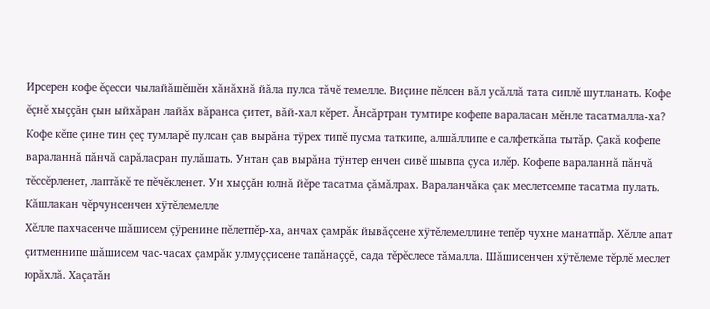Ирсерен кофе ĕçесси чылайăшĕшĕн хăнăхнă йăла пулса тăчĕ темелле. Виçине пĕлсен вăл усăллă тата сиплĕ шутланать. Кофе ĕçнĕ хыççăн çын ыйхăран лайăх вăранса çитет, вăй-хал кĕрет. Ăнсăртран тумтире кофепе вараласан мĕнле тасатмалла-ха?
Кофе кĕпе çине тин çеç тумларĕ пулсан çав вырăна тÿрех типĕ пусма таткипе, алшăллипе е салфеткăпа тытăр. Çакă кофепе вараланнă пăнчă сарăласран пулăшать. Унтан çав вырăна тÿнтер енчен сивĕ шывпа çуса илĕр. Кофепе вараланнă пăнчă тĕссĕрленет, лаптăкĕ те пĕчĕкленет. Ун хыççăн юлнă йĕре тасатма çăмăлрах. Вараланчăка çак меслетсемпе тасатма пулать.
Кăшлакан чĕрчунсенчен хÿтĕлемелле
Хĕлле пахчасенче шăшисем çÿренине пĕлетпĕр-ха, анчах çамрăк йывăçсене хÿтĕлемеллине тепĕр чухне манатпăр. Хĕлле апат çитменнипе шăшисем час-часах çамрăк улмуççисене тапăнаççĕ, сада тĕрĕслесе тăмалла. Шăшисенчен хÿтĕлеме тĕрлĕ меслет юрăхлă. Хаçатăн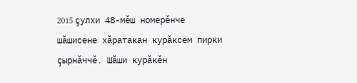2015 çулхи 48-мĕш номерĕнче шăшисене хăратакан курăксем пирки çырнăччĕ. Шăши курăкĕн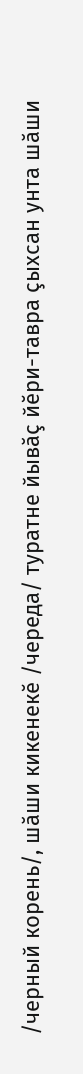/черный корень/, шăши кикенекĕ /череда/ туратне йывăç йĕри-тавра çыхсан унта шăши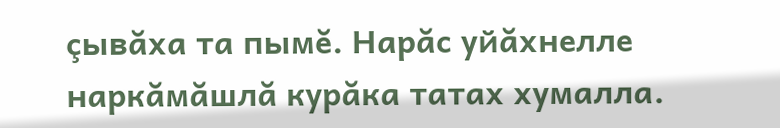çывăха та пымĕ. Нарăс уйăхнелле наркăмăшлă курăка татах хумалла.